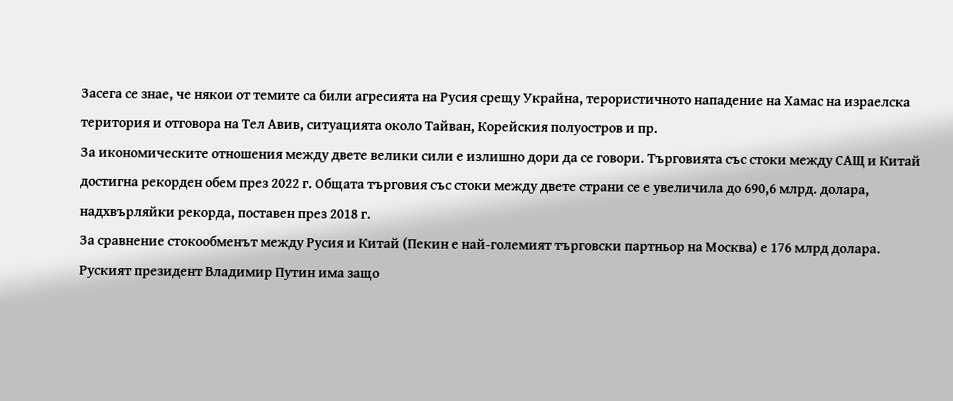Засега се знае, че някои от темите са били агресията на Русия срещу Украйна, терористичното нападение на Хамас на израелска територия и отговора на Тел Авив, ситуацията около Тайван, Корейския полуостров и пр.
За икономическите отношения между двете велики сили е излишно дори да се говори. Търговията със стоки между САЩ и Китай достигна рекорден обем през 2022 г. Общата търговия със стоки между двете страни се е увеличила до 690,6 млрд. долара, надхвърляйки рекорда, поставен през 2018 г.
За сравнение стокообменът между Русия и Китай (Пекин е най-големият търговски партньор на Москва) е 176 млрд долара.
Руският президент Владимир Путин има защо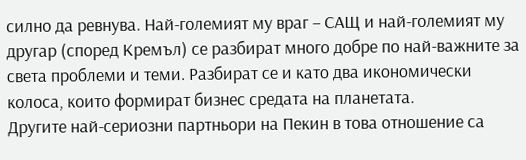силно да ревнува. Най-големият му враг – САЩ и най-големият му другар (според Кремъл) се разбират много добре по най-важните за света проблеми и теми. Разбират се и като два икономически колоса, които формират бизнес средата на планетата.
Другите най-сериозни партньори на Пекин в това отношение са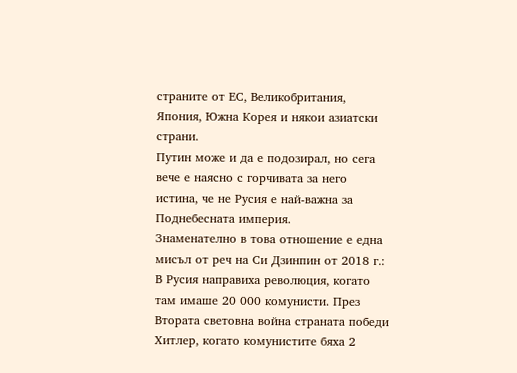страните от ЕС, Великобритания, Япония, Южна Корея и някои азиатски страни.
Путин може и да е подозирал, но сега вече е наясно с горчивата за него истина, че не Русия е най-важна за Поднебесната империя.
Знаменателно в това отношение е една мисъл от реч на Си Дзинпин от 2018 г.: В Русия направиха революция, когато там имаше 20 000 комунисти. През Втората световна война страната победи Хитлер, когато комунистите бяха 2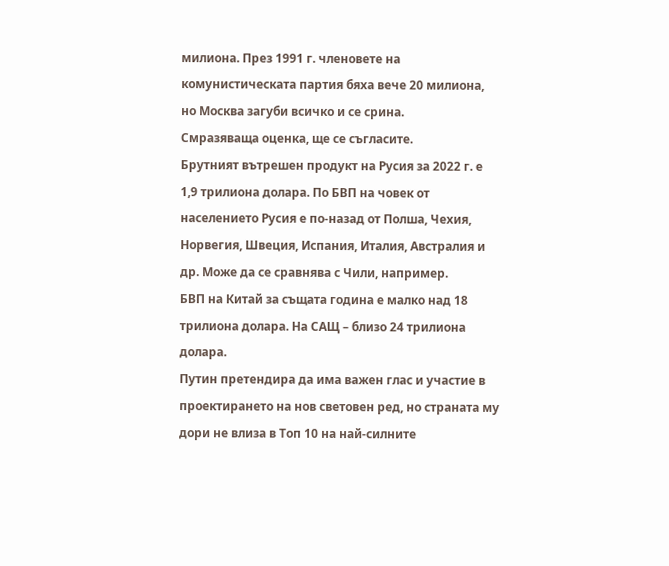милиона. През 1991 г. членовете на комунистическата партия бяха вече 20 милиона, но Москва загуби всичко и се срина.
Смразяваща оценка, ще се съгласите.
Брутният вътрешен продукт на Русия за 2022 г. е 1,9 трилиона долара. По БВП на човек от населението Русия е по-назад от Полша, Чехия, Норвегия, Швеция, Испания, Италия, Австралия и др. Може да се сравнява с Чили, например.
БВП на Китай за същата година е малко над 18 трилиона долара. На САЩ – близо 24 трилиона долара.
Путин претендира да има важен глас и участие в проектирането на нов световен ред, но страната му дори не влиза в Топ 10 на най-силните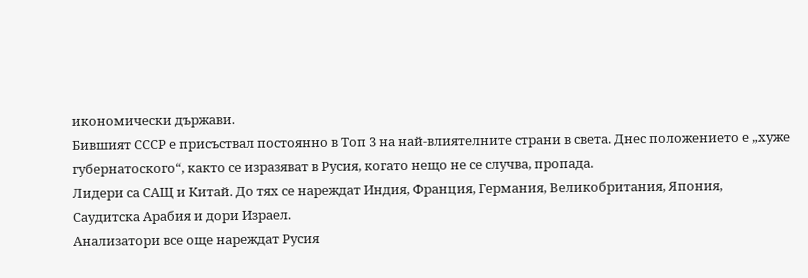икономически държави.
Бившият СССР е присъствал постоянно в Топ 3 на най-влиятелните страни в света. Днес положението е „хуже губернатоского“, както се изразяват в Русия, когато нещо не се случва, пропада.
Лидери са САЩ и Китай. До тях се нареждат Индия, Франция, Германия, Великобритания, Япония, Саудитска Арабия и дори Израел.
Анализатори все още нареждат Русия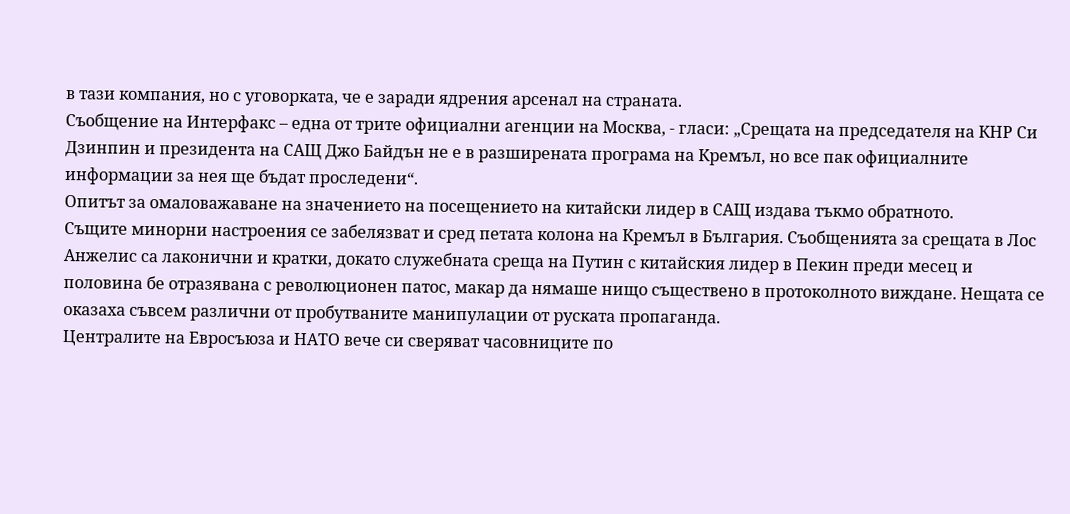в тази компания, но с уговорката, че е заради ядрения арсенал на страната.
Съобщение на Интерфакс – една от трите официални агенции на Москва, - гласи: „Срещата на председателя на КНР Си Дзинпин и президента на САЩ Джо Байдън не е в разширената програма на Кремъл, но все пак официалните информации за нея ще бъдат проследени“.
Опитът за омаловажаване на значението на посещението на китайски лидер в САЩ издава тъкмо обратното.
Същите минорни настроения се забелязват и сред петата колона на Кремъл в България. Съобщенията за срещата в Лос Анжелис са лаконични и кратки, докато служебната среща на Путин с китайския лидер в Пекин преди месец и половина бе отразявана с революционен патос, макар да нямаше нищо съществено в протоколното виждане. Нещата се оказаха съвсем различни от пробутваните манипулации от руската пропаганда.
Централите на Евросъюза и НАТО вече си сверяват часовниците по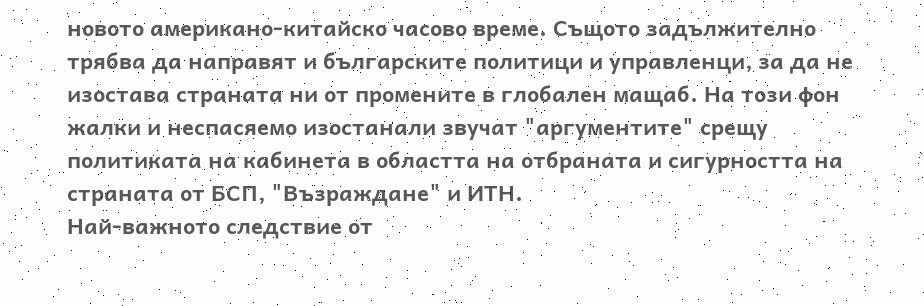новото американо-китайско часово време. Същото задължително трябва да направят и българските политици и управленци, за да не изостава страната ни от промените в глобален мащаб. На този фон жалки и неспасяемо изостанали звучат "аргументите" срещу политиката на кабинета в областта на отбраната и сигурността на страната от БСП, "Възраждане" и ИТН.
Най-важното следствие от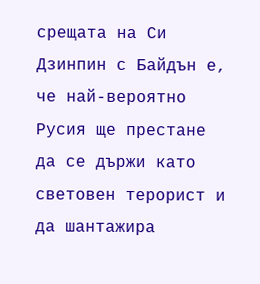срещата на Си Дзинпин с Байдън е, че най-вероятно Русия ще престане да се държи като световен терорист и да шантажира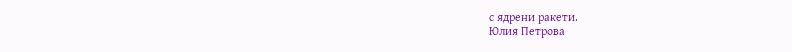с ядрени ракети.
Юлия Петрова